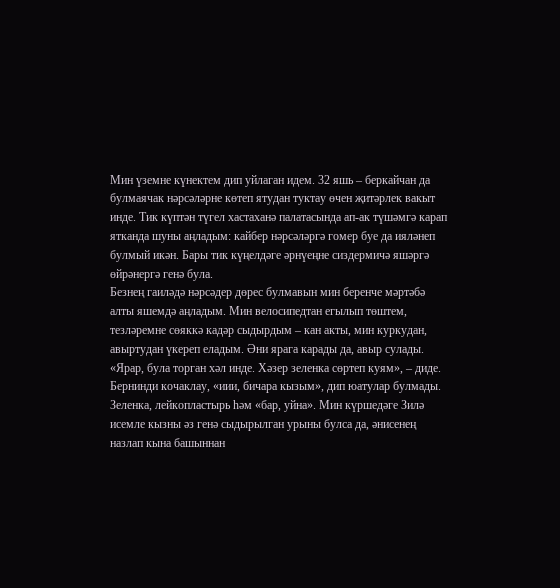Мин үземне күнектем дип уйлаган идем. 32 яшь – беркайчан да булмаячак нәрсәләрне көтеп ятудан туктау өчен җитәрлек вакыт инде. Тик күптән түгел хастаханә палатасында ап-ак түшәмгә карап ятканда шуны аңладым: кайбер нәрсәләргә гомер буе да ияләнеп булмый икән. Бары тик күңелдәге әрнүеңне сиздермичә яшәргә өйрәнергә генә була.
Безнең гаиләдә нәрсәдер дөрес булмавын мин беренче мәртәбә алты яшемдә аңладым. Мин велосипедтан егылып төштем, тезләремне сөяккә кадәр сыдырдым – кан акты, мин куркудан, авыртудан үкереп еладым. Әни ярага карады да, авыр сулады.
«Ярар, була торган хәл инде. Хәзер зеленка сөртеп куям», – диде.
Бернинди кочаклау, «иии, бичара кызым», дип юатулар булмады. Зеленка, лейкопластырь һәм «бар, уйна». Мин күршедәге Зилә исемле кызны әз генә сыдырылган урыны булса да, әнисенең назлап кына башыннан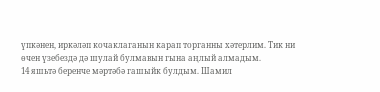үпкәнен, иркәләп кочаклаганын карап торганны хәтерлим. Тик ни өчен үзебездә дә шулай булмавын гына аңлый алмадым.
14 яшьтә беренче мәртәбә гашыйк булдым. Шамил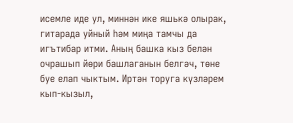исемле иде ул, миннән ике яшькә олырак, гитарада уйный һәм миңа тамчы да игътибар итми. Аның башка кыз белән очрашып йөри башлаганын белгәч, төне буе елап чыктым. Иртән торуга күзләрем кып-кызыл,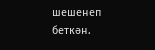шешенеп беткән.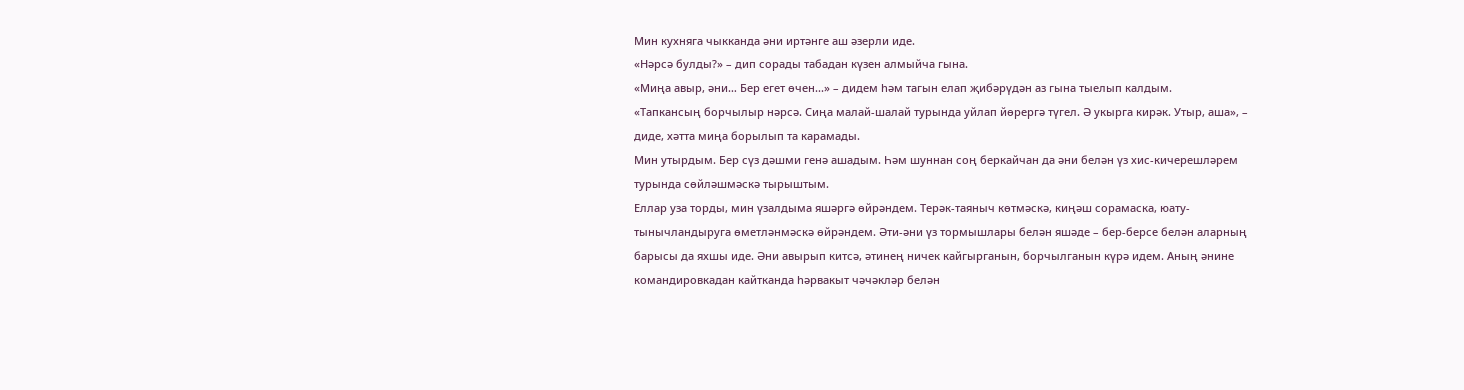Мин кухняга чыкканда әни иртәнге аш әзерли иде.
«Нәрсә булды?» – дип сорады табадан күзен алмыйча гына.
«Миңа авыр, әни… Бер егет өчен...» – дидем һәм тагын елап җибәрүдән аз гына тыелып калдым.
«Тапкансың борчылыр нәрсә. Сиңа малай-шалай турында уйлап йөрергә түгел. Ә укырга кирәк. Утыр, аша», – диде, хәтта миңа борылып та карамады.
Мин утырдым. Бер сүз дәшми генә ашадым. Һәм шуннан соң беркайчан да әни белән үз хис-кичерешләрем турында сөйләшмәскә тырыштым.
Еллар уза торды, мин үзалдыма яшәргә өйрәндем. Терәк-таяныч көтмәскә, киңәш сорамаска, юату-тынычландыруга өметләнмәскә өйрәндем. Әти-әни үз тормышлары белән яшәде – бер-берсе белән аларның барысы да яхшы иде. Әни авырып китсә, әтинең ничек кайгырганын, борчылганын күрә идем. Аның әнине командировкадан кайтканда һәрвакыт чәчәкләр белән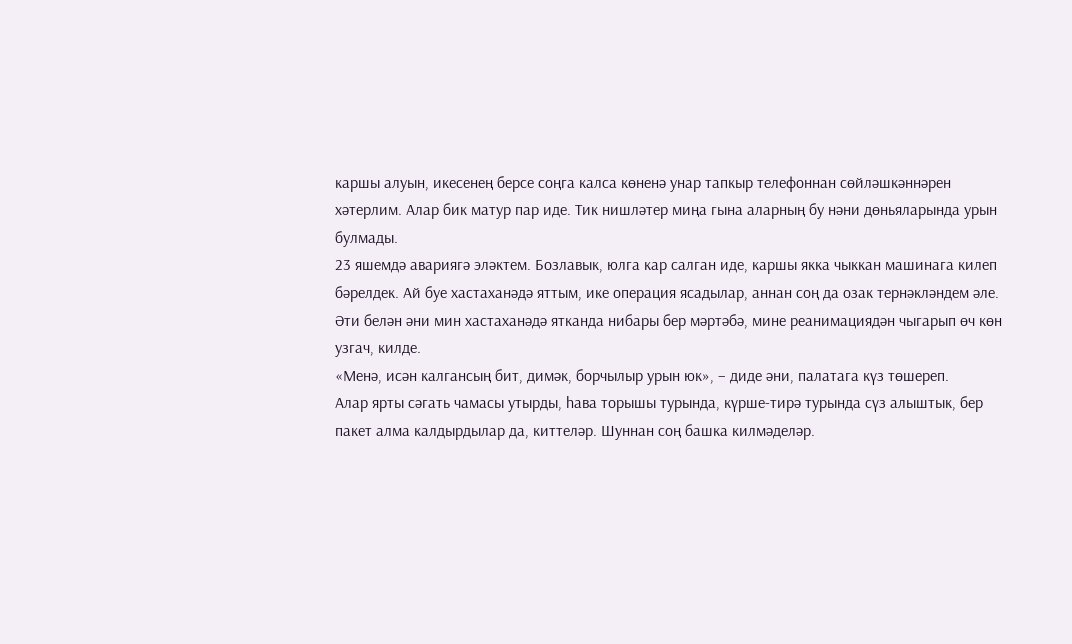каршы алуын, икесенең берсе соңга калса көненә унар тапкыр телефоннан сөйләшкәннәрен хәтерлим. Алар бик матур пар иде. Тик нишләтер миңа гына аларның бу нәни дөньяларында урын булмады.
23 яшемдә авариягә эләктем. Бозлавык, юлга кар салган иде, каршы якка чыккан машинага килеп бәрелдек. Ай буе хастаханәдә яттым, ике операция ясадылар, аннан соң да озак тернәкләндем әле. Әти белән әни мин хастаханәдә ятканда нибары бер мәртәбә, мине реанимациядән чыгарып өч көн узгач, килде.
«Менә, исән калгансың бит, димәк, борчылыр урын юк», – диде әни, палатага күз төшереп.
Алар ярты сәгать чамасы утырды, һава торышы турында, күрше-тирә турында сүз алыштык, бер пакет алма калдырдылар да, киттеләр. Шуннан соң башка килмәделәр.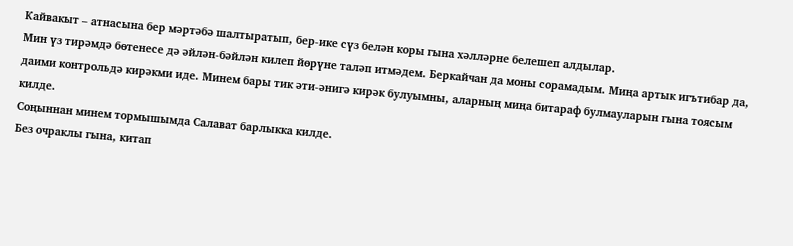Кайвакыт – атнасына бер мәртәбә шалтыратып, бер-ике сүз белән коры гына хәлләрне белешеп алдылар.
Мин үз тирәмдә бөтенесе дә әйлән-бәйлән килеп йөрүне таләп итмәдем. Беркайчан да моны сорамадым. Миңа артык игътибар да, даими контрольдә кирәкми иде. Минем бары тик әти-әнигә кирәк булуымны, аларның миңа битараф булмауларын гына тоясым килде.
Соңыннан минем тормышымда Салават барлыкка килде.
Без очраклы гына, китап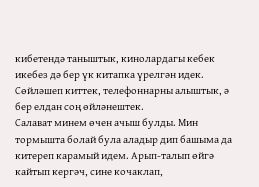кибетендә таныштык, кинолардагы кебек икебез дә бер үк китапка үрелгән идек. Сөйләшеп киттек, телефоннарны алыштык, ә бер елдан соң өйләнештек.
Салават минем өчен ачыш булды. Мин тормышта болай була аладыр дип башыма да китереп карамый идем. Арып-талып өйгә кайтып кергәч, сине кочаклап,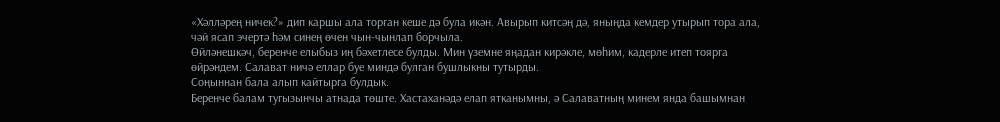«Хәлләрең ничек?» дип каршы ала торган кеше дә була икән. Авырып китсәң дә, яныңда кемдер утырып тора ала, чәй ясап эчертә һәм синең өчен чын-чынлап борчыла.
Өйләнешкәч, беренче елыбыз иң бәхетлесе булды. Мин үземне яңадан кирәкле, мөһим, кадерле итеп тоярга өйрәндем. Салават ничә еллар буе миндә булган бушлыкны тутырды.
Соңыннан бала алып кайтырга булдык.
Беренче балам тугызынчы атнада төште. Хастаханәдә елап ятканымны, ә Салаватның минем янда башымнан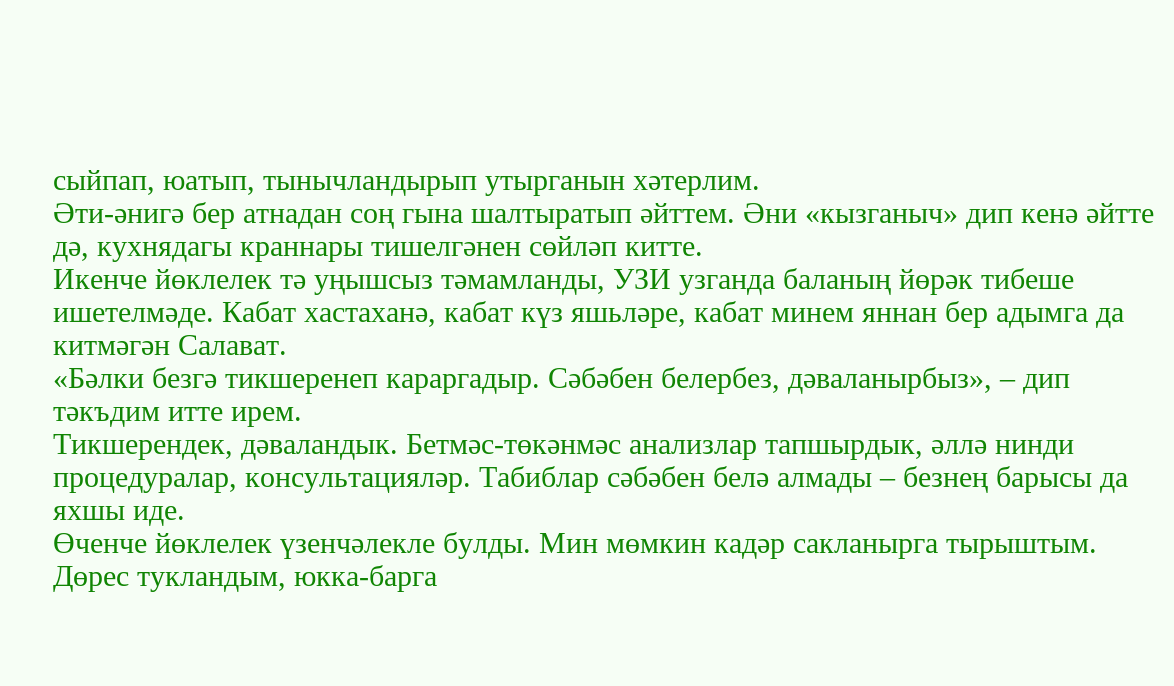сыйпап, юатып, тынычландырып утырганын хәтерлим.
Әти-әнигә бер атнадан соң гына шалтыратып әйттем. Әни «кызганыч» дип кенә әйтте дә, кухнядагы краннары тишелгәнен сөйләп китте.
Икенче йөклелек тә уңышсыз тәмамланды, УЗИ узганда баланың йөрәк тибеше ишетелмәде. Кабат хастаханә, кабат күз яшьләре, кабат минем яннан бер адымга да китмәгән Салават.
«Бәлки безгә тикшеренеп караргадыр. Сәбәбен белербез, дәваланырбыз», – дип тәкъдим итте ирем.
Тикшерендек, дәваландык. Бетмәс-төкәнмәс анализлар тапшырдык, әллә нинди процедуралар, консультацияләр. Табиблар сәбәбен белә алмады – безнең барысы да яхшы иде.
Өченче йөклелек үзенчәлекле булды. Мин мөмкин кадәр сакланырга тырыштым. Дөрес тукландым, юкка-барга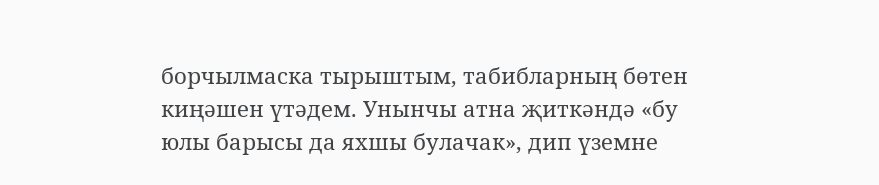борчылмаска тырыштым, табибларның бөтен киңәшен үтәдем. Унынчы атна җиткәндә «бу юлы барысы да яхшы булачак», дип үземне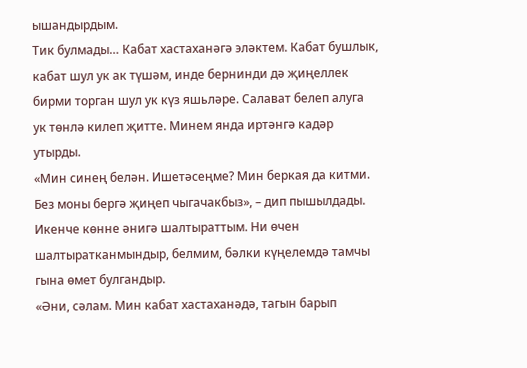ышандырдым.
Тик булмады… Кабат хастаханәгә эләктем. Кабат бушлык, кабат шул ук ак түшәм, инде бернинди дә җиңеллек бирми торган шул ук күз яшьләре. Салават белеп алуга ук төнлә килеп җитте. Минем янда иртәнгә кадәр утырды.
«Мин синең белән. Ишетәсеңме? Мин беркая да китми. Без моны бергә җиңеп чыгачакбыз», – дип пышылдады.
Икенче көнне әнигә шалтыраттым. Ни өчен шалтыратканмындыр, белмим, бәлки күңелемдә тамчы гына өмет булгандыр.
«Әни, сәлам. Мин кабат хастаханәдә, тагын барып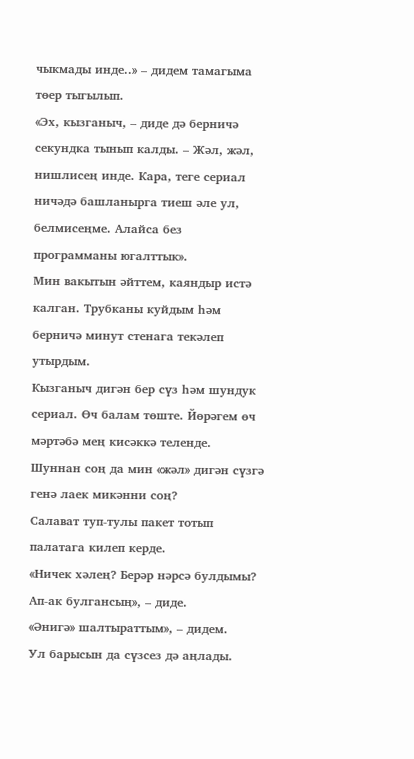чыкмады инде..» – дидем тамагыма төер тыгылып.
«Эх, кызганыч, – диде дә берничә секундка тынып калды. – Жәл, жәл, нишлисең инде. Кара, теге сериал ничәдә башланырга тиеш әле ул, белмисеңме. Алайса без программаны югалттык».
Мин вакытын әйттем, каяндыр истә калган. Трубканы куйдым һәм берничә минут стенага текәлеп утырдым.
Кызганыч дигән бер сүз һәм шундук сериал. Өч балам төште. Йөрәгем өч мәртәбә мең кисәккә теленде. Шуннан соң да мин «жәл» дигән сүзгә генә лаек микәнни соң?
Салават туп-тулы пакет тотып палатага килеп керде.
«Ничек хәлең? Берәр нәрсә булдымы? Ап-ак булгансың», – диде.
«Әнигә» шалтыраттым», – дидем.
Ул барысын да сүзсез дә аңлады.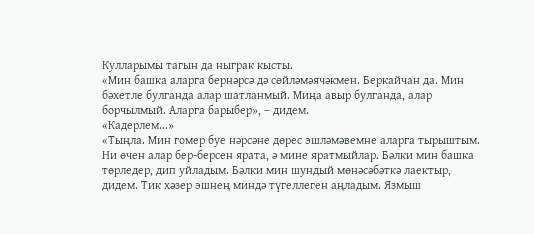Кулларымы тагын да ныграк кысты.
«Мин башка аларга бернәрсә дә сөйләмәячәкмен. Беркайчан да. Мин бәхетле булганда алар шатланмый. Миңа авыр булганда, алар борчылмый. Аларга барыбер», – дидем.
«Кадерлем...»
«Тыңла. Мин гомер буе нәрсәне дөрес эшләмәвемне аларга тырыштым. Ни өчен алар бер-берсен ярата, ә мине яратмыйлар. Бәлки мин башка төрледер, дип уйладым. Бәлки мин шундый мөнәсәбәткә лаектыр, дидем. Тик хәзер эшнең миндә түгеллеген аңладым. Язмыш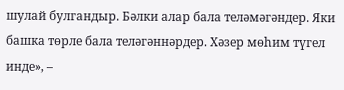шулай булгандыр. Бәлки алар бала теләмәгәндер. Яки башка төрле бала теләгәннәрдер. Хәзер мөһим түгел инде», –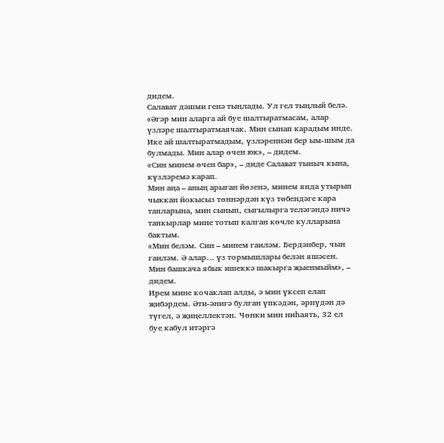дидем.
Салават дәшми генә тыңлады. Ул гел тыңлый белә.
«Әгәр мин аларга ай буе шалтыратмасам, алар үзләре шалтыратмаячак. Мин сынап карадым инде. Ике ай шалтыратмадым, үзләреннән бер ым-шым да булмады. Мин алар өчен юк», – дидем.
«Син минем өчен бар», – диде Салават тыныч кына, күзләремә карап.
Мин аңа – аның арыган йөзенә, минем янда утырып чыккан йокысыз төннәрдән күз төбендәге кара тапларына, мин сынып, сыгылырга теләгәндә ничә тапкырлар мине тотып калган көчле кулларына бактым.
«Мин беләм. Син – минем гаиләм. Бердәнбер, чын гаиләм. Ә алар… үз тормышлары белән яшәсен. Мин башкача ябык ишеккә шакырга җыенмыйм», – дидем.
Ирем мине кочаклап алды, ә мин үксеп елап җибәрдем. Әти-әнигә булган үпкәдән, әрнүдән дә түгел, ә җиңеллектән. Чөнки мин ниһаять, 32 ел буе кабул итәргә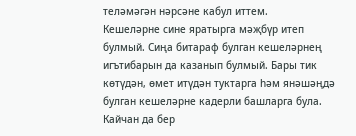теләмәгән нәрсәне кабул иттем.
Кешеләрне сине яратырга мәҗбүр итеп булмый. Сиңа битараф булган кешеләрнең игътибарын да казанып булмый. Бары тик көтүдән, өмет итүдән туктарга һәм янәшәңдә булган кешеләрне кадерли башларга була.
Кайчан да бер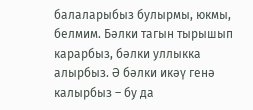балаларыбыз булырмы, юкмы, белмим. Бәлки тагын тырышып карарбыз, бәлки уллыкка алырбыз. Ә бәлки икәү генә калырбыз – бу да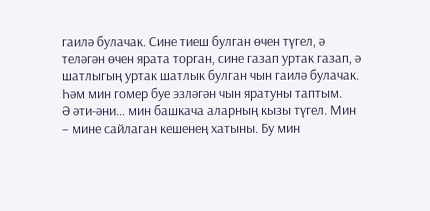гаилә булачак. Сине тиеш булган өчен түгел, ә теләгән өчен ярата торган, сине газап уртак газап, ә шатлыгың уртак шатлык булган чын гаилә булачак.
Һәм мин гомер буе эзләгән чын яратуны таптым.
Ә әти-әни… мин башкача аларның кызы түгел. Мин – мине сайлаган кешенең хатыны. Бу мин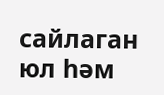сайлаган юл һәм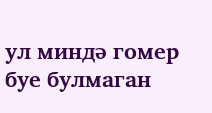ул миндә гомер буе булмаган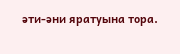әти-әни яратуына тора.